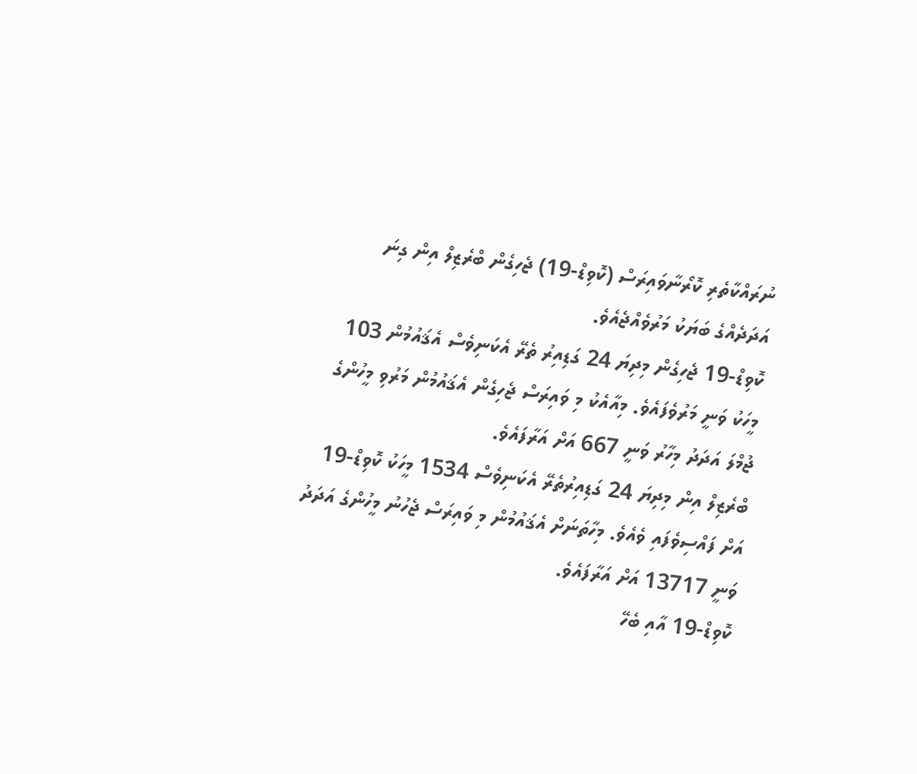ނުރައްކާތެރި ކޮރޯނާވައިރަސް (ކޮވިޑް-19) ޖެހިގެން ބްރެޒިލް އިން ގިނަ އަދަދެއްގެ ބަޔަކު މަރުވެއްޖެއެވެ.
ކޮވިޑް-19 ޖެހިގެން މިދިޔަ 24 ގަޑިއިރު ތެރޭ އެކަނިވެސް އެޤައުމުން 103 މީހަކު ވަނީ މަރުވެފައެވެ. މިއާއެކު މި ވައިރަސް ޖެހިގެން އެޤައުމުން މަރުވި މީހުންގެ ޖުމްލަ އަދަދު މިހާރު ވަނީ 667 އަށް އަރާފައެވެ.
ބްރެޒިލް އިން މިދިޔަ 24 ގަޑިއިރުތެރޭ އެކަނިވެސް 1534 މީހަކު ކޮވިޑް-19 އަށް ފައްސިވެފައި ވެއެވެ. މިހާތަނަށް އެޤައުމުން މި ވައިރަސް ޖެހުނު މީހުންގެ އަދަދު ވަނީ 13717 އަށް އަރާފައެވެ.
ކޮވިޑް-19 އާއި ބެހޭ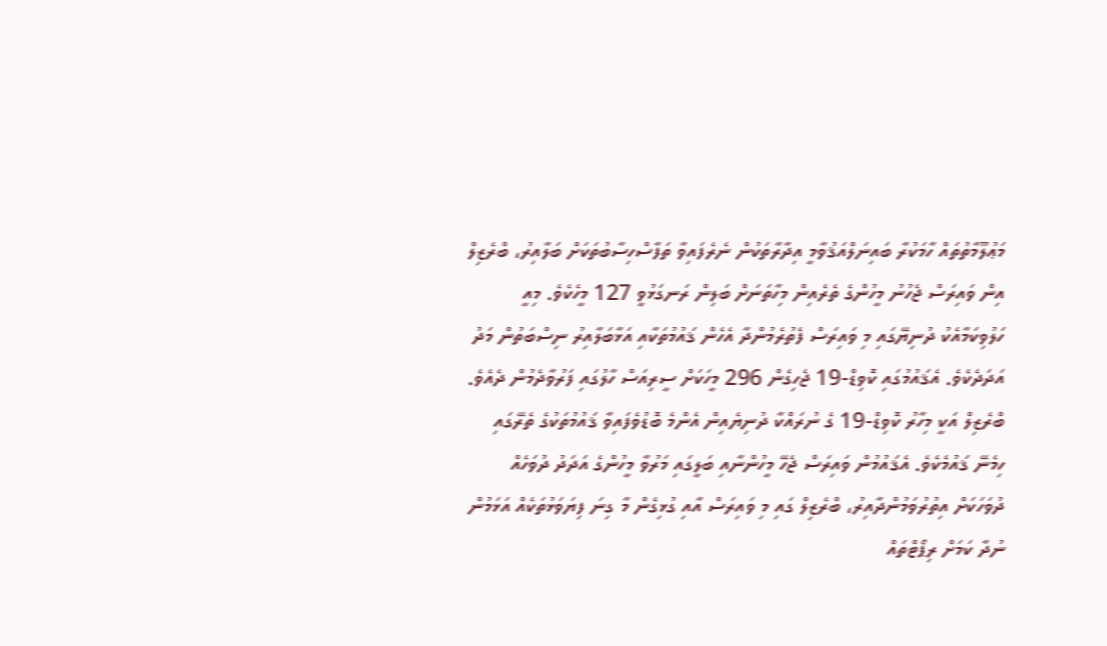މަޢުލޫމާތުތައް ހާމަކުރާ ބައިނަލްއަޤުވާމީ އިދާރާތަކުން ނެރެފައިވާ ތަފާސްހިސާބުތަކަށް ބަލާއިރު، ބްރެޒިލް އިން ވައިރަސް ޖެހުނު މީހުންގެ ތެރެއިން މިހާތަނަށް ބަލިން ރަނގަޅުވީ 127 މީހެކެވެ. މިއީ ހަލުވިކަމާއެކު ދުނިޔޭގައި މި ވައިރަސް ފެތުރެމުންދާ އެހެން ޤައުމުތަކާއި އަޅާބަލާއިރު ނިސްބަތުން މަދު އަދަދެކެވެ. އެޤައުމުގައި ކޮވިޑް-19 ޖެހިގެން 296 މީހަކަށް ސީރިއަސް ހާލުގައި ފަރުވާދެމުން ދެއެވެ.
ބްރެޒިލް އަކީ މިހާރު ކޮވިޑް-19 ގެ ނުރައްކާ ދުނިޔެއިން އެންމެ ބޮޑުވެފައިވާ ޤައުމުތަކުގެ ތެރޭގައި ހިމެނޭ ޤައުމެކެވެ. އެޤައުމުން ވައިރަސް ޖެހޭ މީހުންނާއި ބަލީގައި މަރުވާ މީހުންގެ އަދަދު ދުވަހެއް ދުވަހަކަށް އިތުރުވަމުންދާއިރު، ބްރެޒިލް ގައި މި ވައިރަސް އާއި ގުޅިގެން މާ ގިނަ ފިޔަވަޅުތަކެއް އަޅަމުން ނުދާ ކަމަށް ރިޕޯޓްތައް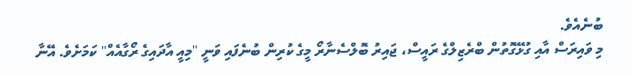ބުނެއެވެ.
މި ވައިރަސް އާއި ގުޅޭގޮތުން ބްރެޒިލްގެ ރައީސް، ޖައިރު ބޮލްސެނާރޯ މީގެ ކުރިން ބުނެފައި ވަނީ "މިއީ އާދައިގެ ރޯގާއެއް" ކަމަށެވެ. އޭނާ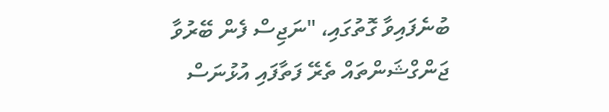ބުނެފައިވާ ގޮތުގައި، "ނަޖިސް ފެން ބޭރުވާ ޖަންގްޝަންތައް ތެރޭ ފަތާފައި އުޅުނަސް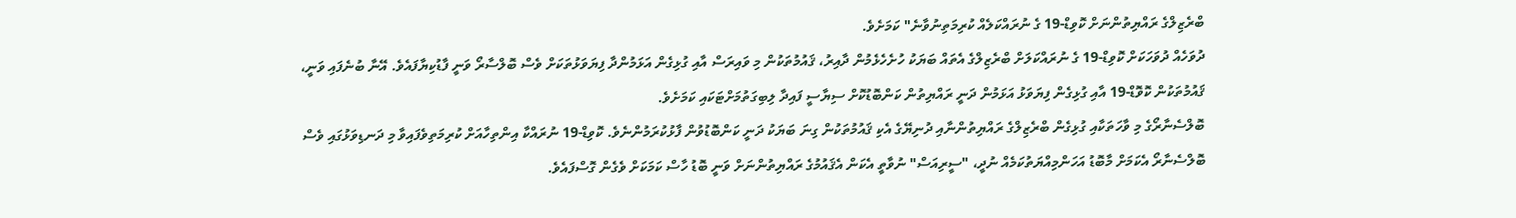ބްރެޒިލްގެ ރައްޔިތުންނަށް ކޮވިޑް-19 ގެ ނުރައްކަލެއް ކުރިމަތިނުވާނެ" ކަމަށެވެ.
ދުވަހެއް ދުވަހަކަށް ކޮވިޑް-19 ގެ ނުރައްކަލަށް ބްރެޒިލްގެ އެތައް ބަޔަކު ހުށެހެޅެމުން ދާއިރު، ޤައުމުތަކުން މި ވައިރަސް އާއި ގުޅިގެން އަޅަމުންދާ ފިޔަވަޅުތަކަށް ވެސް ބޮލްސާރޯ ވަނީ ފާޑުކިޔާފައެވެ. އޭނާ ބުނެފައި ވަނީ، ޤައުމުތަކުން ކޮވޮޑް-19 އާއި ގުޅިގެން ފިޔަވަޅު އަޅަމުން ދަނީ ރައްޔިތުން ކަންބޮޑުކޮށް ސިޔާސީ ފައިދާ ލިބިގަތުމަށްޓަކައި ކަމަށެވެ.
ބޮލްސެނާރޯގެ މި ވާހަތަކާއި ގުޅިގެން ބްރެޒިލްގެ ރައްޔިތުންނާއި ދުނިޔޭގެ އެކި ޤައުމުތަކުން ގިނަ ބަޔަކު ދަނީ ކަންބޮޑުވުން ފާޅުކުރަމުންނެވެ. ކޮވިޑް-19 ނުރައްކާ އިންތިހާއަށް ކުރިމަތިވެފައިވާ މި ދަނޑިވަޅުގައި ވެސް ބޮލްސެނާރޯ އެކަމަށް މާބޮޑު އަހަންމިއްޔަތުކަމެއް ނުދީ، "ސީރިއަސް" ނުވާތީ އެކަން އެޤައުމުގެ ރައްޔިތުންނަށް ވަނީ ބޮޑު ހާސް ކަމަކަށް ވެގެން ގޮސްފައެވެ.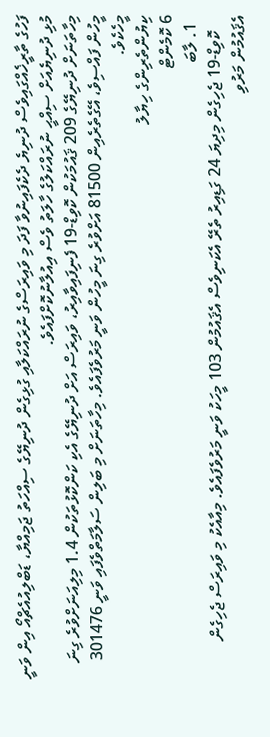ފަހުގެ ތާރީޚެއްގައިވެސް ދުނިޔެ ދެކެފައިނުވާ ފަދަ މި ވައިރަސްގެ ނުރައްކަލާއި ގުޅިގެން ދުނިޔޭގެ ސިއްހަތު ޖަމިއްޔާ، ޑަބްލިއުއެޗްއޯ އިން ވަނީ މުޅި ދުނިޔެއަށް ސިއްޙީ ނުރައްކަލުގެ ހާލަތު ވެސް އިއުލާނުކޮށްފައެވެ.
މިހާތަނަށް ދުނިޔޭގެ 209 ޤައުމަކުން ކޮވިޑް-19 ފެނިފައިވާއިރު، ވައިރަސް އަށް ދުނިޔޭގެ އެކި ކަންކޮޅުތަކުން 1.4 މިލިއަނަށްވުރެ ގިނަ މީހުން ފައްސިވެ، އޭގެތެރެއިން 81500 އަށްވުރެ ގިނަ މީހުން ވަނީ މަރުވެފައެވެ. މިހާތަނަށް މި ބަލިން ސަލާމަތްވެފައި ވަނީ 301476 މީހެކެވެ.
ކިޔުންތެރިންގެ ހިޔާލު
6 ކޮމެންޓް
  1. ލާބަ
    ކޮވިޑް-19 ޖެހިގެން މިދިޔަ 24 ގަޑިއިރު ތެރޭ އެކަނިވެސް އެޤައުމުން 103 މީހަކު ވަނީ މަރުވެފައެވެ. މިއާއެކު މި ވައިރަސް ޖެހިގެން އެޤައުމުން މަރުވި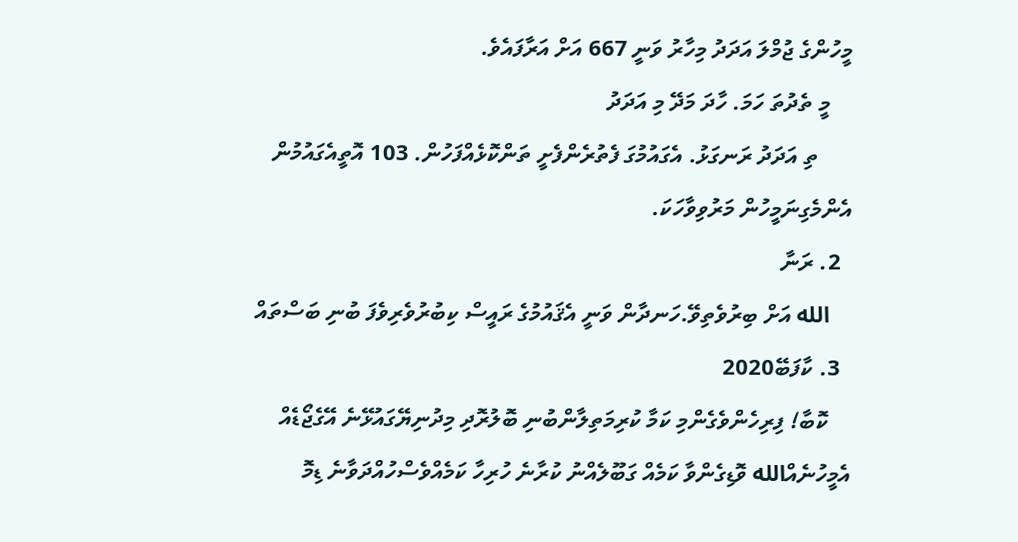މީހުންގެ ޖުމްލަ އަދަދު މިހާރު ވަނީ 667 އަށް އަރާފައެވެ.
    މީ ތެދުތަ ހަމަ. ހާދަ މަދޭ މި އަދަދު
      ތި އަދަދު ރަނގަޅު. އެގައުމުގަ ފެތުރެންފެށީ ތަންކޮޅެއްފަހުން. 103 އޮތީއެގައުމުން އެންމެގިނަމީހުން މަރުވިވާހަކަ.
  2. ރަނާ
    الله އަށް ބިރުވެތިވޭ.ހަނދާން ވަނީ އެޤައުމުގެ ރައީސް ކިބުރުވެރިވެފަ ބުނި ބަސްތައް
  3. ކާފަބޭ2020
    ކޮބާ! ފިރިހެންވެގެންމި ކަމާ ކުރިމަތިލާންބުނި ބޮލުރޮދި މިދުނިޔޭގައުޅޭނެ އޭގެޖޯޑެއް އެމީހުނެއްالله ވޮޑިގެންވާ ކަމެއް ގަބޫލެއްނު ކުރާނެ ހުރިހާ ކަމެއްވެސްހުއްދަވާނެ ޑިމޮ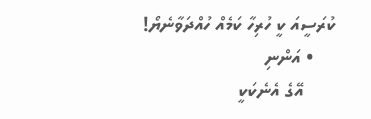ކުރަސީއަ ކީ ހުރިހާ ކަމެއް ހުއްދަވާނެޔޯ!
    • އަންނި
      އޭގެ އެނެކަކީ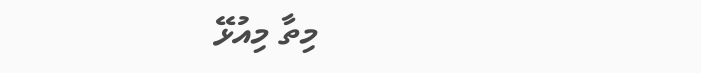މިތާ މިއުޅޭ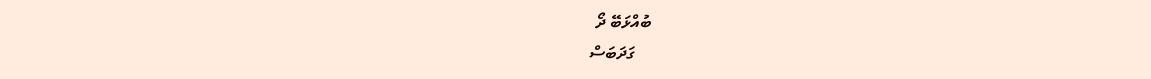ބުއްޅަބޭ ދޯ
    ގަދަބަސް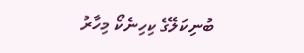ބުނިކަލޭގެ ކިހިނެކޯ މިހާރު